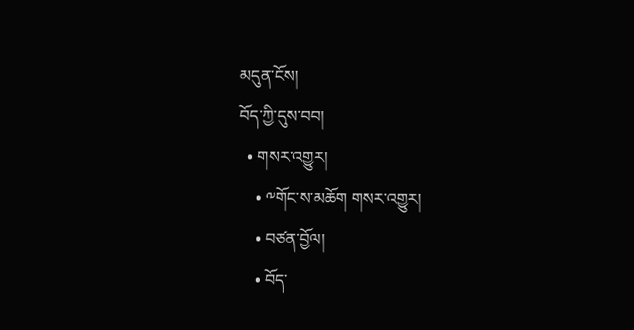མདུན་ངོས།
བོད་ཀྱི་དུས་བབ།
  • གསར་འགྱུར།
    • ༸གོང་ས་མཆོག གསར་འགྱུར།
    • བཙན་བྱོལ།
    • བོད་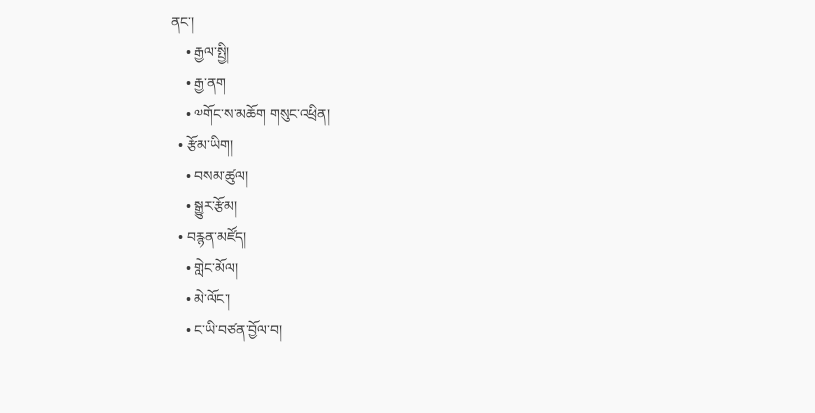ནང་།
    • རྒྱལ་སྤྱི།
    • རྒྱ་ནག
    • ༧གོང་ས་མཆོག གསུང་འཕྲིན།
  • རྩོམ་ཡིག།
    • བསམ་ཚུལ།
    • སྒྱུར་རྩོམ།
  • བརྙན་མཛོད།
    • གླེང་མོལ།
    • མེ་ལོང་།
    • ང་ཡི་བཙན་བྱོལ་བ།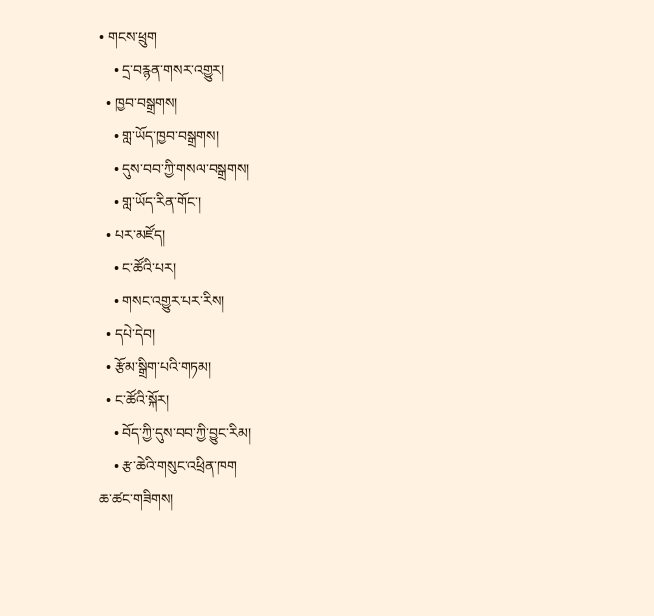• གངས་ཕྲུག
    • དྲ་བརྙན་གསར་འགྱུར།
  • ཁྱབ་བསྒྲགས།
    • གླ་ཡོད་ཁྱབ་བསྒྲགས།
    • དུས་བབ་ཀྱི་གསལ་བསྒྲགས།
    • གླ་ཡོད་རིན་གོང་།
  • པར་མཛོད།
    • ང་ཚོའི་པར།
    • གསང་འགྱུར་པར་རིས།
  • དཔེ་དེབ།
  • རྩོམ་སྒྲིག་པའི་གཏམ།
  • ང་ཚོའི་སྐོར།
    • བོད་ཀྱི་དུས་བབ་ཀྱི་བྱུང་རིམ།
    • རྩ་ཆེའི་གསུང་འཕྲིན་ཁག
ཆ་ཚང་གཟིགས།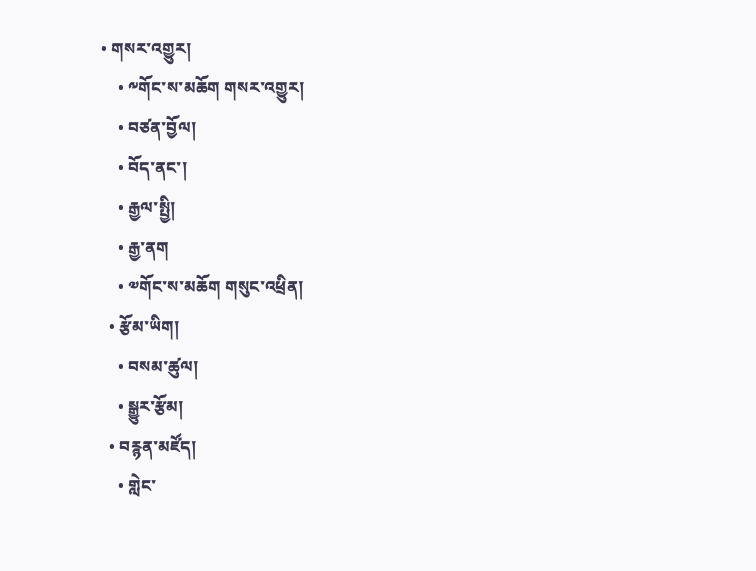• གསར་འགྱུར།
    • ༸གོང་ས་མཆོག གསར་འགྱུར།
    • བཙན་བྱོལ།
    • བོད་ནང་།
    • རྒྱལ་སྤྱི།
    • རྒྱ་ནག
    • ༧གོང་ས་མཆོག གསུང་འཕྲིན།
  • རྩོམ་ཡིག།
    • བསམ་ཚུལ།
    • སྒྱུར་རྩོམ།
  • བརྙན་མཛོད།
    • གླེང་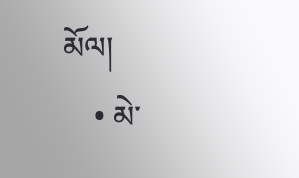མོལ།
    • མེ་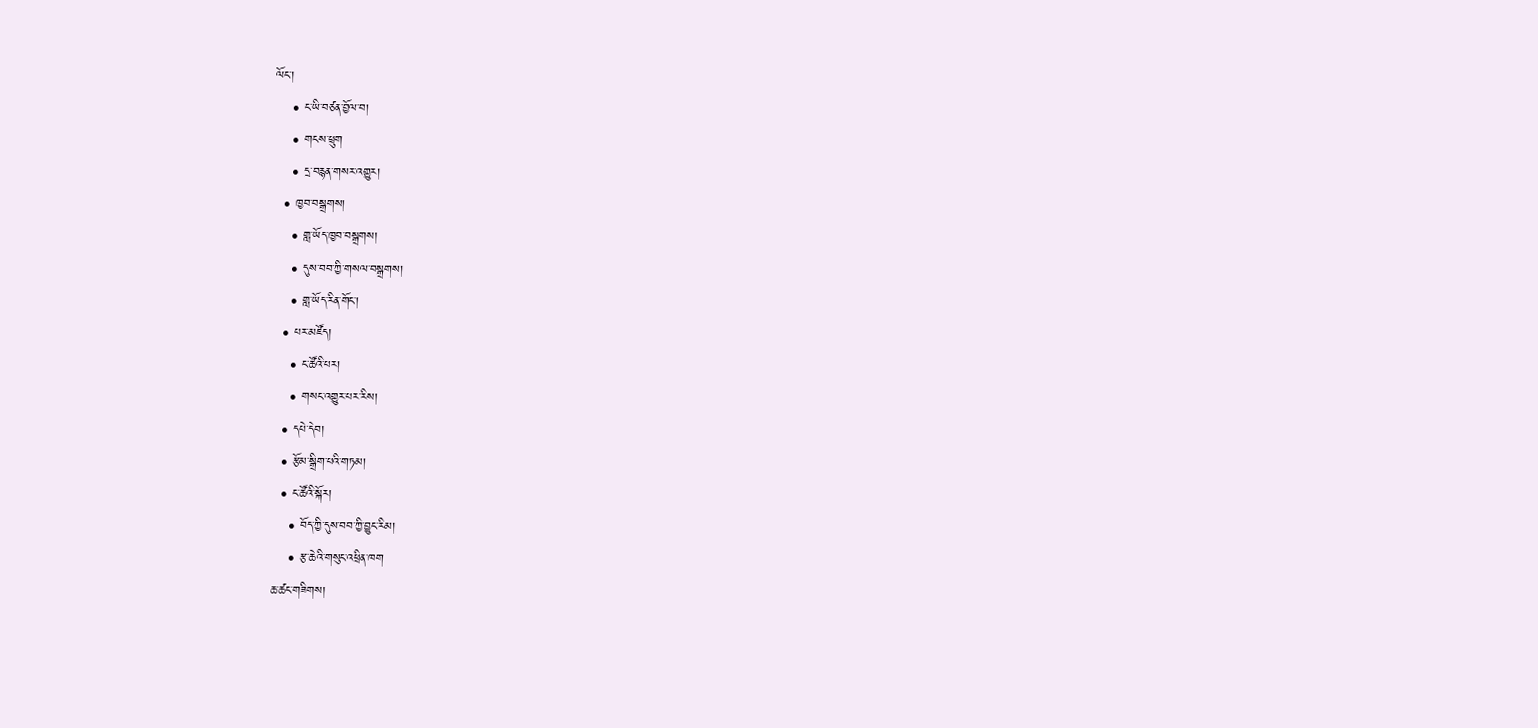ལོང་།
    • ང་ཡི་བཙན་བྱོལ་བ།
    • གངས་ཕྲུག
    • དྲ་བརྙན་གསར་འགྱུར།
  • ཁྱབ་བསྒྲགས།
    • གླ་ཡོད་ཁྱབ་བསྒྲགས།
    • དུས་བབ་ཀྱི་གསལ་བསྒྲགས།
    • གླ་ཡོད་རིན་གོང་།
  • པར་མཛོད།
    • ང་ཚོའི་པར།
    • གསང་འགྱུར་པར་རིས།
  • དཔེ་དེབ།
  • རྩོམ་སྒྲིག་པའི་གཏམ།
  • ང་ཚོའི་སྐོར།
    • བོད་ཀྱི་དུས་བབ་ཀྱི་བྱུང་རིམ།
    • རྩ་ཆེའི་གསུང་འཕྲིན་ཁག
ཆ་ཚང་གཟིགས།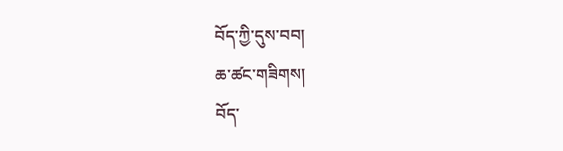བོད་ཀྱི་དུས་བབ།
ཆ་ཚང་གཟིགས།
བོད་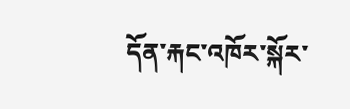དོན་རྐང་འཁོར་སྐོར་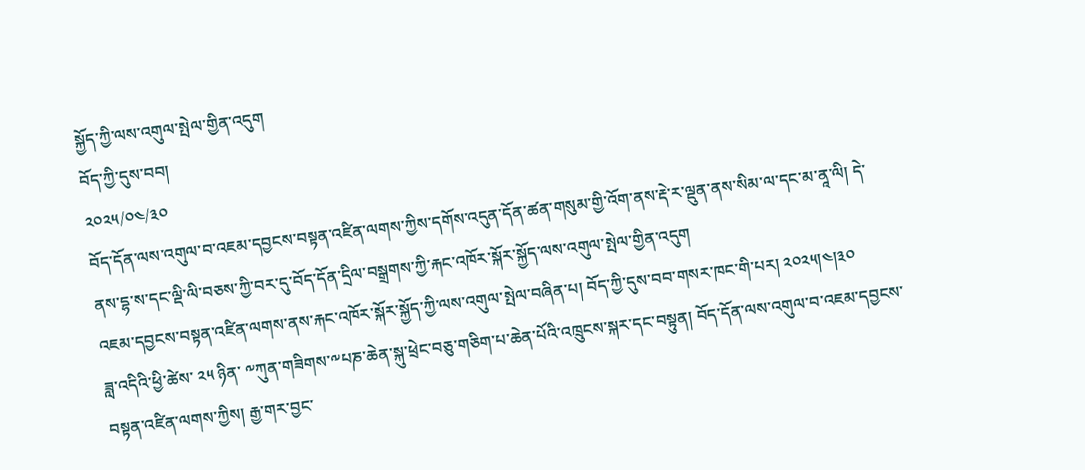སྐྱོད་ཀྱི་ལས་འགུལ་སྤེལ་གྱིན་འདུག
བོད་ཀྱི་དུས་བབ།
༢༠༢༥/༠༤/༣༠
བོད་དོན་ལས་འགུལ་བ་འཇམ་དབྱངས་བསྟན་འཛིན་ལགས་ཀྱིས་དགོས་འདུན་དོན་ཚན་གསུམ་གྱི་འོག་ནས་རྡེ་ར་ལྡུན་ནས་སིམ་ལ་དང་མ་ནཱ་ལི། དེ་ནས་དྷ་ས་དང་ལྡི་ལི་བཅས་ཀྱི་བར་དུ་བོད་དོན་དྲིལ་བསྒྲགས་ཀྱི་རྐང་འཁོར་སྐོར་སྐྱོད་ལས་འགུལ་སྤེལ་གྱིན་འདུག
འཇམ་དབྱངས་བསྟན་འཛིན་ལགས་ནས་རྐང་འཁོར་སྐོར་སྐྱོད་ཀྱི་ལས་འགུལ་སྤེལ་བཞིན་པ། བོད་ཀྱི་དུས་བབ་གསར་ཁང་གི་པར། ༢༠༢༥།༤།༣༠
ཟླ་འདིའི་ཕྱི་ཚེས་ ༢༥ ཉིན་ ༸ཀུན་གཟིགས་༸པཎ་ཆེན་སྐུ་ཕྲེང་བཅུ་གཅིག་པ་ཆེན་པོའི་འཁྲུངས་སྐར་དང་བསྟུན། བོད་དོན་ལས་འགུལ་བ་འཇམ་དབྱངས་བསྟན་འཛིན་ལགས་ཀྱིས། རྒྱ་གར་བྱང་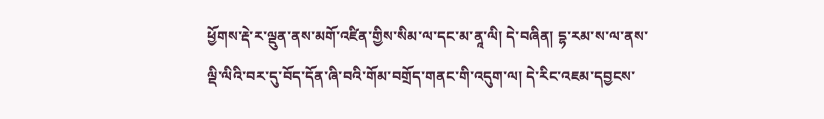ཕྱོགས་རྡེ་ར་ལྡུན་ནས་མགོ་འཛིན་གྱིས་སིམ་ལ་དང་མ་ནཱ་ལི། དེ་བཞིན། དྷ་རམ་ས་ལ་ནས་ལྡི་ལིའི་བར་དུ་བོད་དོན་ཞི་བའི་གོམ་བགྲོད་གནང་གི་འདུག་ལ། དེ་རིང་འཇམ་དབྱངས་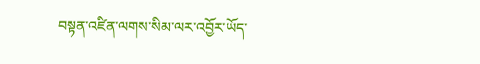བསྟན་འཛིན་ལགས་སིམ་ལར་འབྱོར་ཡོད་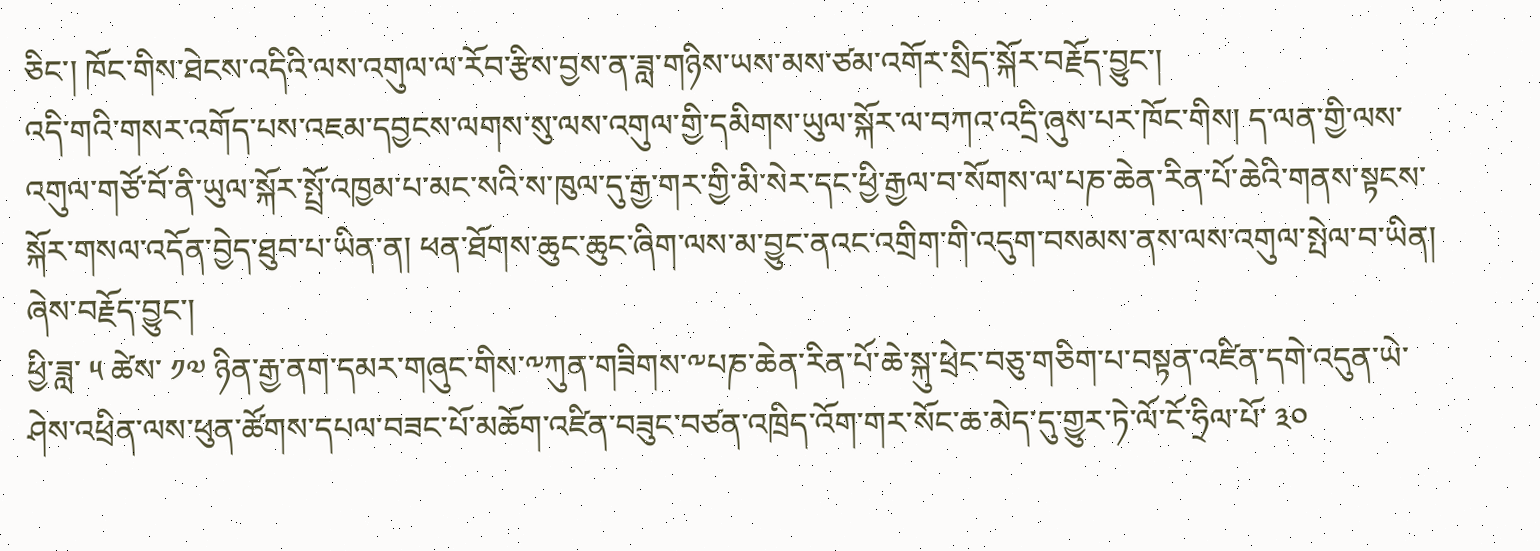ཅིང་། ཁོང་གིས་ཐེངས་འདིའི་ལས་འགུལ་ལ་རོབ་རྩིས་བྱས་ན་ཟླ་གཉིས་ཡས་མས་ཙམ་འགོར་སྲིད་སྐོར་བརྗོད་བྱུང་།
འདི་གའི་གསར་འགོད་པས་འཇམ་དབྱངས་ལགས་སུ་ལས་འགུལ་གྱི་དམིགས་ཡུལ་སྐོར་ལ་བཀའ་འདྲི་ཞུས་པར་ཁོང་གིས། ད་ལན་གྱི་ལས་འགུལ་གཙོ་བོ་ནི་ཡུལ་སྐོར་སྤྲོ་འཁྱམ་པ་མང་སའི་ས་ཁུལ་དུ་རྒྱ་གར་གྱི་མི་སེར་དང་ཕྱི་རྒྱལ་བ་སོགས་ལ་པཎ་ཆེན་རིན་པོ་ཆེའི་གནས་སྟངས་སྐོར་གསལ་འདོན་བྱེད་ཐུབ་པ་ཡིན་ན། ཕན་ཐོགས་ཆུང་ཆུང་ཞིག་ལས་མ་བྱུང་ནའང་འགྲིག་གི་འདུག་བསམས་ནས་ལས་འགུལ་སྤེལ་བ་ཡིན། ཞེས་བརྗོད་བྱུང་།
ཕྱི་ཟླ་ ༥ ཚེས་ ༡༧ ཉིན་རྒྱ་ནག་དམར་གཞུང་གིས་༸ཀུན་གཟིགས་༸པཎ་ཆེན་རིན་པོ་ཆེ་སྐུ་ཕྲེང་བཅུ་གཅིག་པ་བསྟན་འཛིན་དགེ་འདུན་ཡེ་ཤེས་འཕྲིན་ལས་ཕུན་ཚོགས་དཔལ་བཟང་པོ་མཆོག་འཛིན་བཟུང་བཙན་འཁྲིད་འོག་གར་སོང་ཆ་མེད་དུ་གྱུར་ཏེ་ལོ་ངོ་ཧྲིལ་པོ་ ༣༠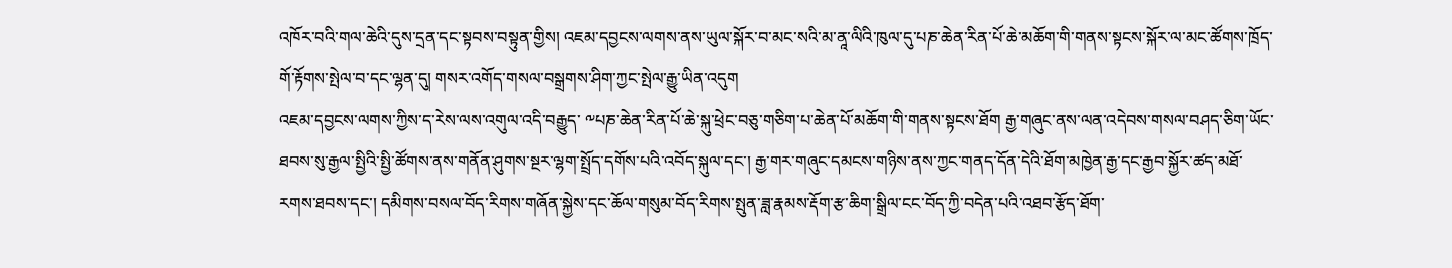འཁོར་བའི་གལ་ཆེའི་དུས་དྲན་དང་སྟབས་བསྟུན་གྱིས། འཇམ་དབྱངས་ལགས་ནས་ཡུལ་སྐོར་བ་མང་སའི་མ་ནཱ་ལིའི་ཁུལ་དུ་པཎ་ཆེན་རིན་པོ་ཆེ་མཆོག་གི་གནས་སྟངས་སྐོར་ལ་མང་ཚོགས་ཁྲོད་གོ་རྟོགས་སྤེལ་བ་དང་ལྷན་དུ། གསར་འགོད་གསལ་བསྒྲགས་ཤིག་ཀྱང་སྤེལ་རྒྱུ་ཡིན་འདུག
འཇམ་དབྱངས་ལགས་ཀྱིས་ད་རེས་ལས་འགུལ་འདི་བརྒྱུད་ ༸པཎ་ཆེན་རིན་པོ་ཆེ་སྐུ་ཕྲེང་བཅུ་གཅིག་པ་ཆེན་པོ་མཆོག་གི་གནས་སྟངས་ཐོག རྒྱ་གཞུང་ནས་ལན་འདེབས་གསལ་བཤད་ཅིག་ཡོང་ཐབས་སུ་རྒྱལ་སྤྱིའི་སྤྱི་ཚོགས་ནས་གནོན་ཤུགས་སྔར་ལྷག་སྤྲོད་དགོས་པའི་འབོད་སྐུལ་དང་། རྒྱ་གར་གཞུང་དམངས་གཉིས་ནས་ཀྱང་གནད་དོན་དེའི་ཐོག་མཁྱེན་རྒྱ་དང་རྒྱབ་སྐྱོར་ཚད་མཐོ་རགས་ཐབས་དང་། དམིགས་བསལ་བོད་རིགས་གཞོན་སྐྱེས་དང་ཆོལ་གསུམ་བོད་རིགས་སྤུན་ཟླ་རྣམས་རྡོག་རྩ་ཆིག་སྒྲིལ་ངང་བོད་ཀྱི་བདེན་པའི་འཐབ་རྩོད་ཐོག་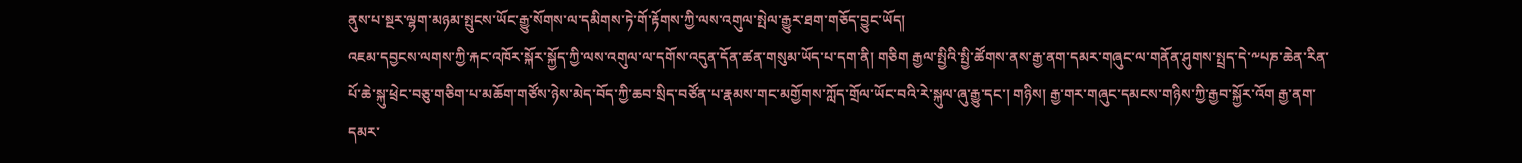ནུས་པ་སྔར་ལྷག་མཉམ་སྤུངས་ཡོང་རྒྱུ་སོགས་ལ་དམིགས་ཏེ་གོ་རྟོགས་ཀྱི་ལས་འགུལ་སྤེལ་རྒྱུར་ཐག་གཅོད་བྱུང་ཡོད།
འཇམ་དབྱངས་ལགས་ཀྱི་རྐང་འཁོར་སྐོར་སྐྱོད་ཀྱི་ལས་འགུལ་ལ་དགོས་འདུན་དོན་ཚན་གསུམ་ཡོད་པ་དག་ནི། གཅིག རྒྱལ་སྤྱིའི་སྤྱི་ཚོགས་ནས་རྒྱ་ནག་དམར་གཞུང་ལ་གནོན་ཤུགས་སྤྲད་དེ་༸པཎ་ཆེན་རིན་པོ་ཆེ་སྐུ་ཕྲེང་བཅུ་གཅིག་པ་མཆོག་གཙོས་ཉེས་མེད་བོད་ཀྱི་ཆབ་སྲིད་བཙོན་པ་རྣམས་གང་མགྱོགས་ཀློད་གྲོལ་ཡོང་བའི་རེ་སྐུལ་ཞུ་རྒྱུ་དང་། གཉིས། རྒྱ་གར་གཞུང་དམངས་གཉིས་ཀྱི་རྒྱབ་སྐྱོར་འོག རྒྱ་ནག་དམར་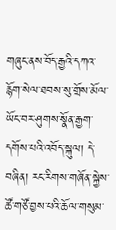གཞུང་ནས་བོད་རྒྱའི་དཀའ་རྙོག་སེལ་ཐབས་སུ་གྲོས་མོལ་ཡོང་བར་ཤུགས་སྣོན་རྒྱག་དགོས་པའི་འབོད་སྐུལ། དེ་བཞིན། རང་རིགས་གཞོན་སྐྱེས་ཚོ་གཙོ་བྱས་པའི་ཆོལ་གསུམ་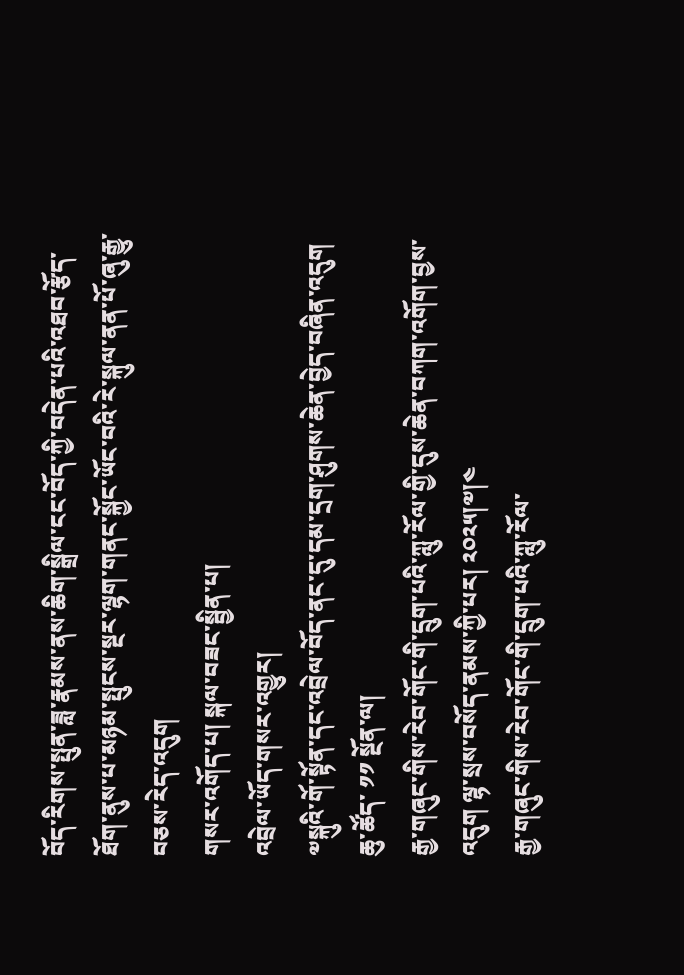བོད་རིགས་སྤུན་ཟླ་རྣམས་ནས་ཆིག་སྒྲིལ་ངང་བོད་ཀྱི་བདེན་པའི་འཐབ་རྩོད་ཐོག་ནུས་པ་མཉམ་སྤུངས་སྔར་ལྷག་གནང་སྐྱོང་ཡོང་བའི་རེ་སྐུལ་ནན་པོ་ཞུ་རྒྱུ་བཅས་རེད་འདུག
གསར་འགོད་པ། སྐལ་བཟང་སྦྱིན་པ།
འབྲེལ་ཡོད་གསར་འགྱུར།
༧སྐུའི་གོ་སྟོན་དང་འབྲེལ་བོད་ནང་དུ་དམ་དྲག་ཤུགས་ཆེན་བྱེད་བཞིན་འདུག
ཆུ་ཚོད་ ༡༡ སྔོན་ལ།
རྒྱ་གཞུང་གིས་རེབ་གོང་གི་དྲུག་པའི་ཀླུ་རོལ་གྱི་དུས་ཆེན་བཀག་འགོག་བྱས་འདུག ལྷ་སྲས་བསོད་ནམས་ཀྱི་པར། ༢༠༢༥།༧།༤
རྒྱ་གཞུང་གིས་རེབ་གོང་གི་དྲུག་པའི་ཀླུ་རོལ་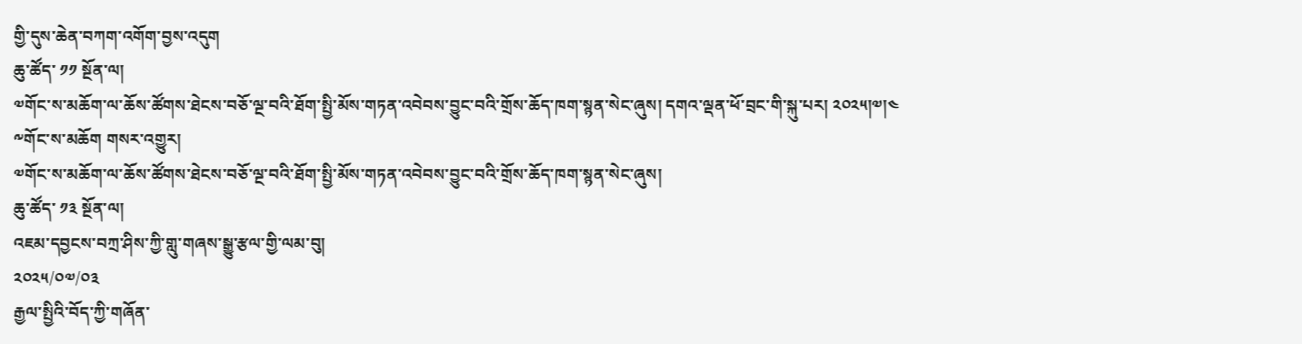གྱི་དུས་ཆེན་བཀག་འགོག་བྱས་འདུག
ཆུ་ཚོད་ ༡༡ སྔོན་ལ།
༧གོང་ས་མཆོག་ལ་ཆོས་ཚོགས་ཐེངས་བཅོ་ལྔ་བའི་ཐོག་སྤྱི་མོས་གཏན་འབེབས་བྱུང་བའི་གྲོས་ཆོད་ཁག་སྙན་སེང་ཞུས། དགའ་ལྡན་ཕོ་བྲང་གི་སྐུ་པར། ༢༠༢༥།༧།༤
༸གོང་ས་མཆོག གསར་འགྱུར།
༧གོང་ས་མཆོག་ལ་ཆོས་ཚོགས་ཐེངས་བཅོ་ལྔ་བའི་ཐོག་སྤྱི་མོས་གཏན་འབེབས་བྱུང་བའི་གྲོས་ཆོད་ཁག་སྙན་སེང་ཞུས།
ཆུ་ཚོད་ ༡༣ སྔོན་ལ།
འཇམ་དབྱངས་བཀྲ་ཤིས་ཀྱི་གླུ་གཞས་སྒྱུ་རྩལ་གྱི་ལམ་བུ།
༢༠༢༥/༠༧/༠༣
རྒྱལ་སྤྱིའི་བོད་ཀྱི་གཞོན་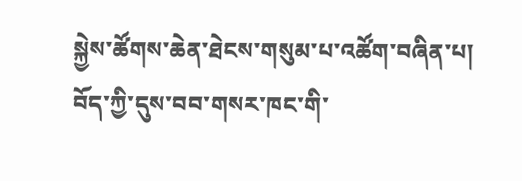སྐྱེས་ཚོགས་ཆེན་ཐེངས་གསུམ་པ་འཚོག་བཞིན་པ། བོད་ཀྱི་དུས་བབ་གསར་ཁང་གི་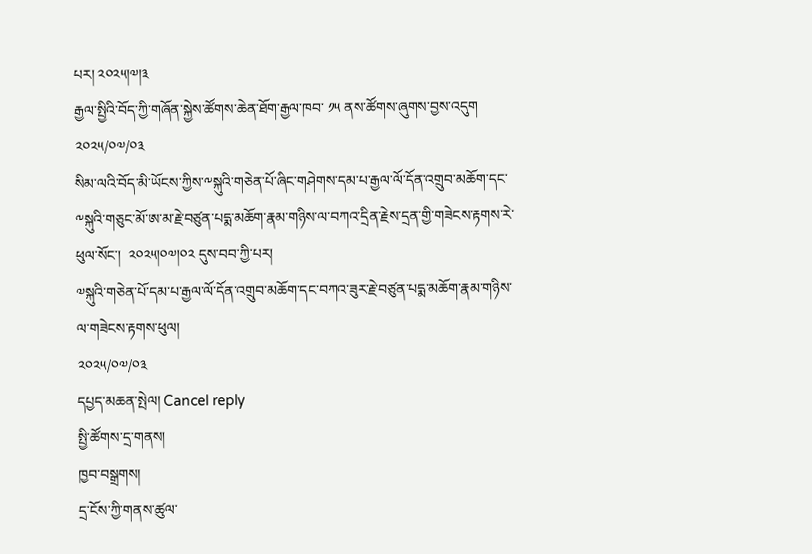པར། ༢༠༢༥།༧།༣
རྒྱལ་སྤྱིའི་བོད་ཀྱི་གཞོན་སྐྱེས་ཚོགས་ཆེན་ཐོག་རྒྱལ་ཁབ་ ༡༥ ནས་ཚོགས་ཞུགས་བྱས་འདུག
༢༠༢༥/༠༧/༠༣
སིམ་ལའི་བོད་མི་ཡོངས་ཀྱིས་༸སྐུའི་གཅེན་པོ་ཞིང་གཤེགས་དམ་པ་རྒྱལ་ལོ་དོན་འགྲུབ་མཆོག་དང་༸སྐུའི་གཅུང་མོ་ཨ་མ་རྗེ་བཙུན་པདྨ་མཆོག་རྣམ་གཉིས་ལ་བཀའ་དྲིན་རྗེས་དྲན་གྱི་གཟེངས་རྟགས་རེ་ཕུལ་སོང་།  ༢༠༢༥།༠༧།༠༢ དུས་བབ་ཀྱི་པར།
༧སྐུའི་གཅེན་པོ་དམ་པ་རྒྱལ་ལོ་དོན་འགྲུབ་མཆོག་དང་བཀའ་ཟུར་རྗེ་བཙུན་པདྨ་མཆོག་རྣམ་གཉིས་ལ་གཟེངས་རྟགས་ཕུལ།
༢༠༢༥/༠༧/༠༣
དཔྱད་མཆན་སྤེལ། Cancel reply
སྤྱི་ཚོགས་དྲ་གནས།
ཁྱབ་བསྒྲགས།
དྲ་ངོས་ཀྱི་གནས་ཚུལ་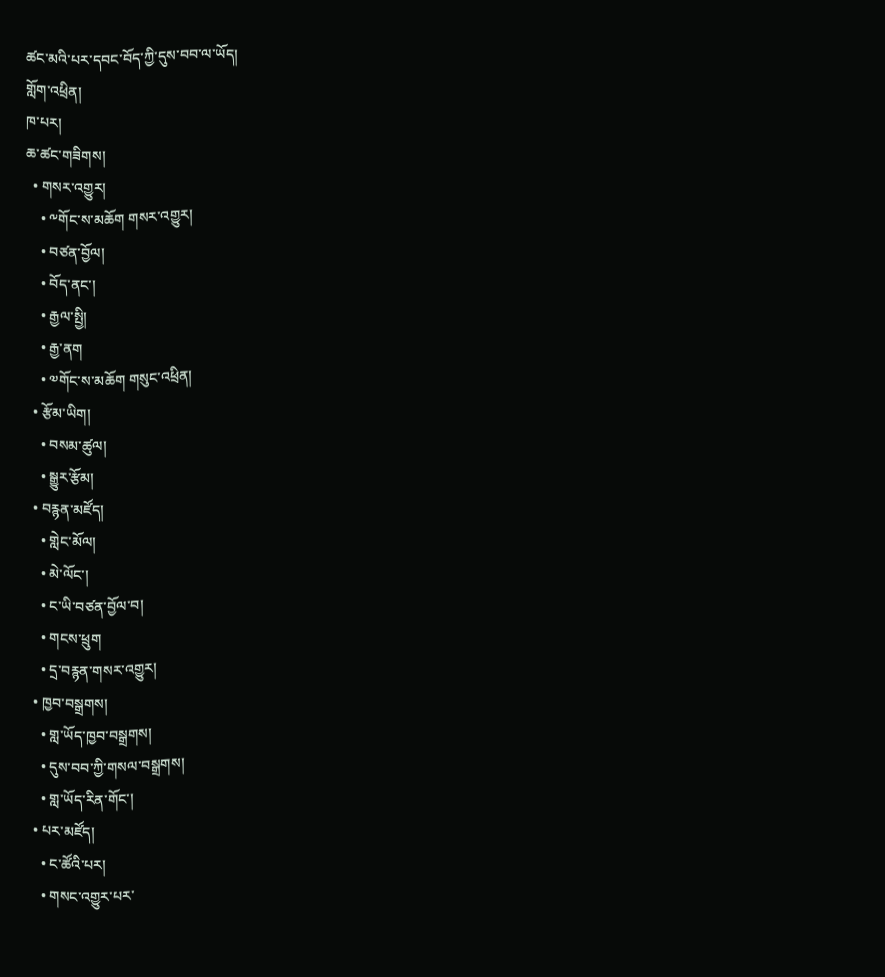ཚང་མའི་པར་དབང་བོད་ཀྱི་དུས་བབ་ལ་ཡོད།
གློག་འཕྲིན།
ཁ་པར།
ཆ་ཚང་གཟིགས།
  • གསར་འགྱུར།
    • ༸གོང་ས་མཆོག གསར་འགྱུར།
    • བཙན་བྱོལ།
    • བོད་ནང་།
    • རྒྱལ་སྤྱི།
    • རྒྱ་ནག
    • ༧གོང་ས་མཆོག གསུང་འཕྲིན།
  • རྩོམ་ཡིག།
    • བསམ་ཚུལ།
    • སྒྱུར་རྩོམ།
  • བརྙན་མཛོད།
    • གླེང་མོལ།
    • མེ་ལོང་།
    • ང་ཡི་བཙན་བྱོལ་བ།
    • གངས་ཕྲུག
    • དྲ་བརྙན་གསར་འགྱུར།
  • ཁྱབ་བསྒྲགས།
    • གླ་ཡོད་ཁྱབ་བསྒྲགས།
    • དུས་བབ་ཀྱི་གསལ་བསྒྲགས།
    • གླ་ཡོད་རིན་གོང་།
  • པར་མཛོད།
    • ང་ཚོའི་པར།
    • གསང་འགྱུར་པར་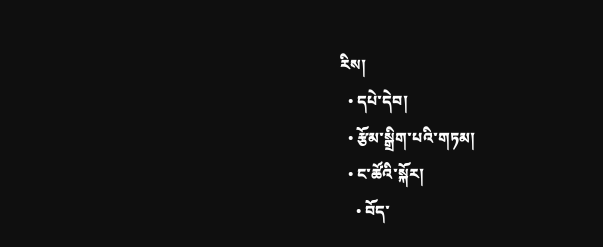རིས།
  • དཔེ་དེབ།
  • རྩོམ་སྒྲིག་པའི་གཏམ།
  • ང་ཚོའི་སྐོར།
    • བོད་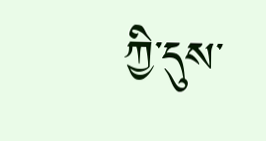ཀྱི་དུས་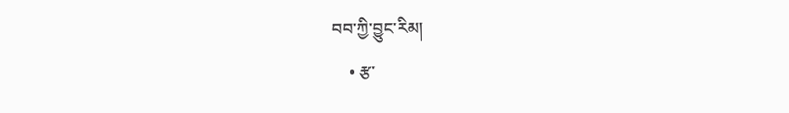བབ་ཀྱི་བྱུང་རིམ།
    • རྩ་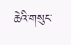ཆེའི་གསུང་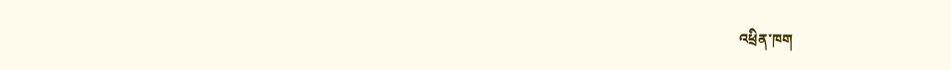འཕྲིན་ཁག